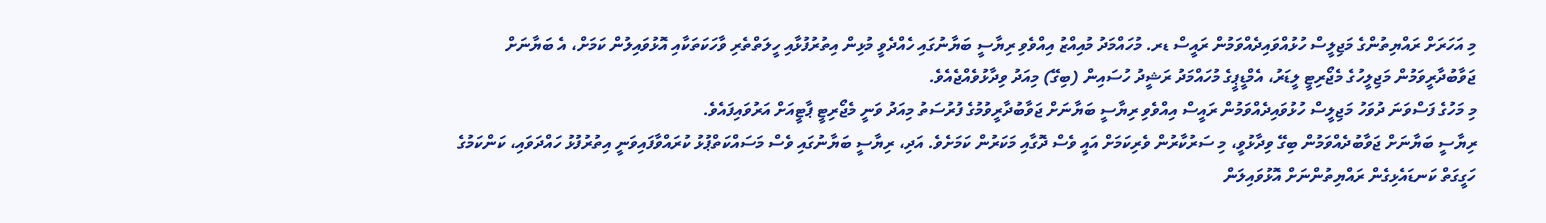މި އަހަރަށް ރައްޔިތުންގެ މަޖިލީސް ހުޅުއްވައިދެއްވަމުން ރައީސް ޑރ. މުހައްމަދު މުއިއްޒު އިއްވެވި ރިޔާސީ ބަޔާނުގައި ހެއްދެވީ މުޅިން އިތުރުފުޅާއި ހީލަތްތެރި ވާހަކަތަކާއި އޮޅުވައިލުން ކަމަށް، އެ ބަޔާނަށް ޖަވާބުދާރީވަމުން މަޖިލީހުގެ މެޖޯރިޓީ ލީޑަރު، އެމްޑީޕީގެ މުހައްމަދު ރަޝީދު ހުސައިން (ބިގޭ) މިއަދު ވިދާޅުވެއްޖެއެވެ.
މި މަހުގެ ފަސްވަނަ ދުވަހު މަޖިލީސް ހުޅުވައިދެއްވަމުން ރައީސް އިއްވެވި ރިޔާސީ ބަޔާނަށް ޖަވާބުދާރީވުމުގެ ފުރުސަތު މިއަދު ވަނީ މެޖޯރިޓީ ޕާޓީއަށް އަރުވައިފައެވެ.
ރިޔާސީ ބަޔާނަށް ޖަވާބުދެއްވަމުން ބިގޭ ވިދާޅުވީ، މި ސަރުކާރުން ވެރިކަމަށް އައީ ވެސް ދޮގާއި މަކަރުން ކަމަށެވެ. އަދި، ރިޔާސީ ބަޔާނުގައި ވެސް މަސައްކަތްޕުޅު ކުރައްވާފައިވަނީ އިތުރުފުޅު ހައްދަވައި، ކަންކަމުގެ ހަގީގަތް ކަނޑައެޅިގެން ރައްޔިތުންނަށް އޮޅުވައިލަން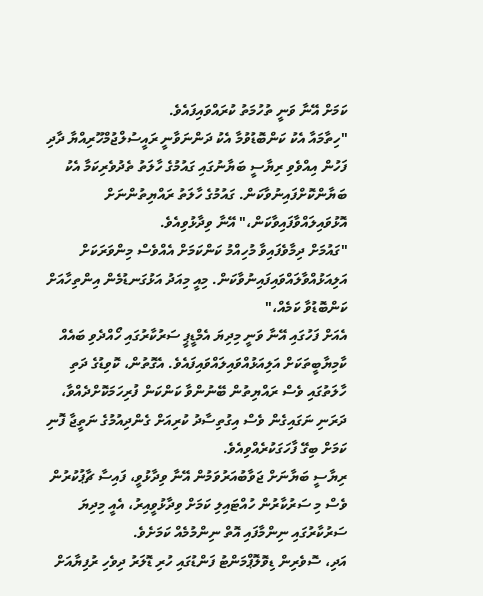ކަމަށް އޭނާ ވަނީ ތުހުމަތު ކުރައްވައިފައެވެ.
"ހިތާމައާ އެކު ކަންބޮޑުވުމާ އެކު ދަންނަވާނީ ރައީސުލްޖުމްހޫރިއްޔާ ދާދި ފަހުން އިއްވެވި ރިޔާސީ ބަޔާނުގައި ގައުމުގެ ހާލަތު ތެދުވެރިކަމާ އެކު ބަޔާންކޮށްފައިނުވާކަން. ގައުމުގެ ހާލަތު ރައްޔިތުންނަށް އޮޅުވައިލައްވާފައިވާކަން،" އޭނާ ވިދާޅުވިއެވެ.
"ގައުމަށް ދިމާވެފައިވާ މުހިއްމު ކަންކަމަށް އެއްވެސް މިންވަރަކަށް އަލިއަޅުއްވާލައްވައިފައިނުވާކަން. މިއީ މިއަދު އަޅުގަނޑުމެން އިންތިހާއަށް ކަންބޮޑުވާ ކަމެއް،"
އެއަށް ފަހުގައި އޭނާ ވަނީ މިދިޔަ އެމްޑީޕީ ސަރުކާރުގައި ހޯއްދެވި ބައެއް ކާމިޔާބީތަކަށް އަލިއަޅުއްވައިލައްވައިފައެވެ. އެގޮތުން، ކޮވިޑުގެ ދަތި ހާލަތުގައި ވެސް ރައްޔިތުން ބޭނުންވާ ކަންކަން ފުރިހަމަކޮށްދެއްވާ، ދަރަނި ނަގައިގެން ވެސް އިގުތިސާދު ކުރިއަށް ގެންދިއުމުގެ ނަތީޖާ ފޮނި ކަމަށް ބިގޭ ފާހަގަކުރެއްވިއެވެ.
ރިޔާސީ ބަޔާނަށް ޖަވާބުއަރުވަމުން އޭނާ ވިދާޅުވީ، ފައިސާ ޗާޕުކުރުން ވެސް މި ސަރުކާރުން ހުއްޓައިލި ކަމަށް ވިދާޅުވީއިރު، އެއީ މިދިޔަ ސަރުކާރުގައި ނިންމާފައި އޮތް ނިންމުމެއް ކަމަށެވެ.
އަދި، ސޮވެރިން ޑިވޮލޮޕްމަންޓު ފަންޑުގައި ހުރި ޑޮލަރު ދިވެހި ރުފިޔާއަށް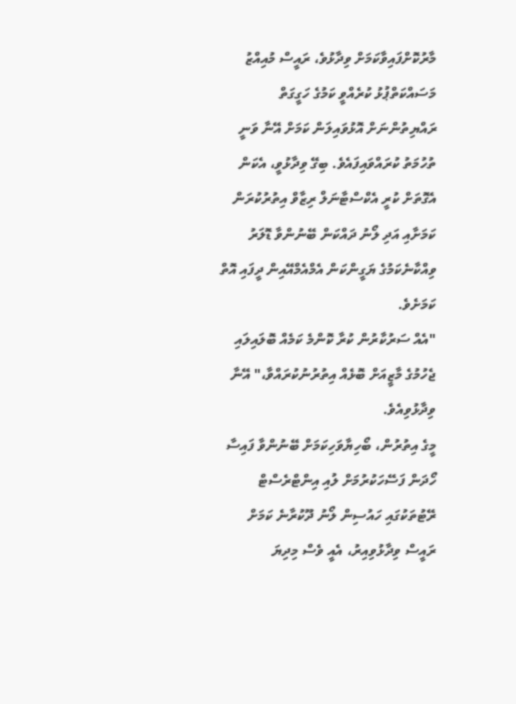މާރުކޮށްފައިވާކަމަށް ވިދާޅުވެ، ރައީސް މުއިއްޒު މަސައްކަތްޕުޅު ކުރެއްވީ ކަމުގެ ހަގީގަތް ރައްޔިތުންނަށް އޮޅުވައިލަން ކަމަށް އޭނާ ވަނީ ތުހުމަތު ކުރައްވައިފައެވެ. ބިގޭ ވިދާޅުވީ، އެކަން އެގޮތަށް ކުރީ އެކްސްޓާނަލް ރިޒާވް އިތުރުކުރަން ކަމަށާއި އަދި ލޯނު ދައްކަން ބޭނުންވާ ޑޮލަރު ވިއްކާނެކަމުގެ ޔަގީންކަން އެމްއެމްއޭއިން ދީފައި އޮތް ކަމަށެވެ.
"އެއް ސަރުކާރުން ކުރާ ކޮންމެ ކަމެއް ބޮލައިލައި ޖެހުމުގެ މާޒީއަށް ބޮޅެއް އިތުރުނުކުރައްވާ،" އޭނާ ވިދާޅުވިއެވެ.
މީގެ އިތުރުން، ބޯހިޔާވަހިކަމަށް ބޭނުންވާ ފައިސާ ހޯދަން ފަސޭހަކުރުމަށް ލުއި އިންޓްރެސްޓް ރޭޓުތަކުގައި ހައުސިން ލޯނު ދޫކުރާނެ ކަމަށް ރައީސް ވިދާޅުވިއިރު، އެއީ ވެސް މިދިޔަ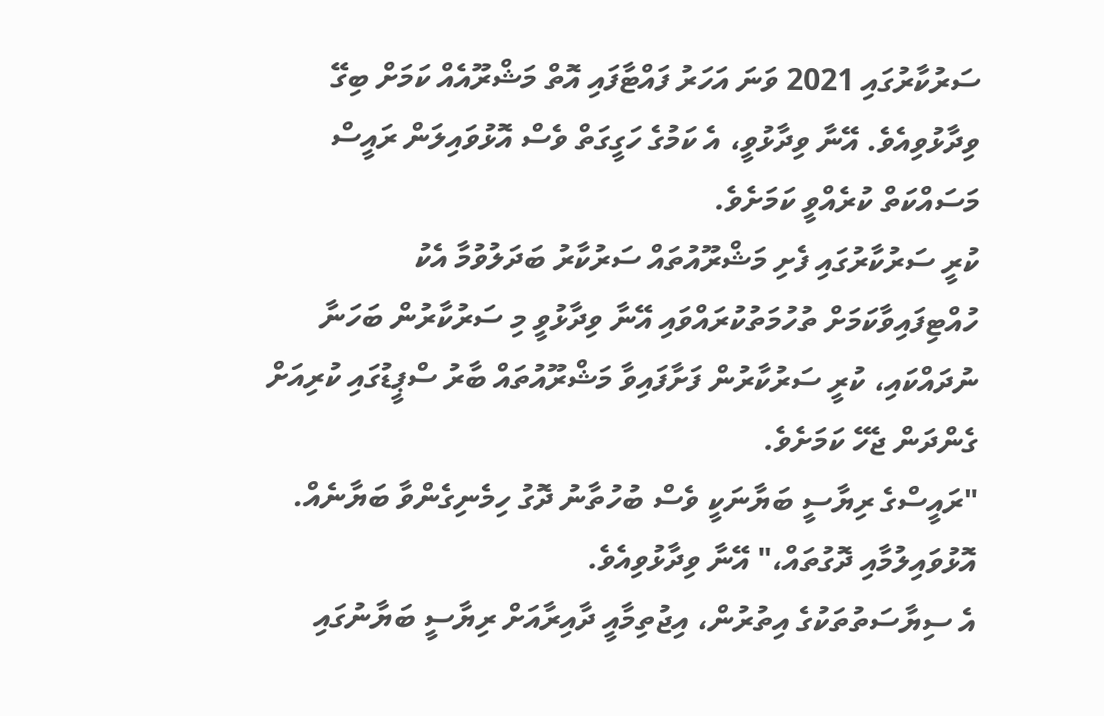ސަރުކާރުގައި 2021 ވަނަ އަހަރު ފައްޓާފައި އޮތް މަޝްރޫއެއް ކަމަށް ބިގޭ ވިދާޅުވިއެވެ. އޭނާ ވިދާޅުވީ، އެ ކަމުގެ ހަގީގަތް ވެސް އޮޅުވައިލަން ރައީސް މަސައްކަތް ކުރެއްވީ ކަމަށެވެ.
ކުރީ ސަރުކާރުގައި ފެށި މަޝްރޫއުތައް ސަރުކާރު ބަދަލުވުމާ އެކު ހުއްޓިފައިވާކަމަށް ތުހުމަތުކުރައްވައި އޭނާ ވިދާޅުވީ މި ސަރުކާރުން ބަހަނާ ނުދައްކައި، ކުރީ ސަރުކާރުން ފަށާފައިވާ މަޝްރޫއުތައް ބާރު ސްޕީޑުގައި ކުރިއަށް ގެންދަން ޖެހޭ ކަމަށެވެ.
"ރައީސްގެ ރިޔާސީ ބަޔާނަކީ ވެސް ބުހުތާނު ދޮގު ހިމެނިގެންވާ ބަޔާނެއް. އޮޅުވައިލުމާއި ދޮގުތައް،" އޭނާ ވިދާޅުވިއެވެ.
އެ ސިޔާސަތުތަކުގެ އިތުރުން، އިޖުތިމާއީ ދާއިރާއަށް ރިޔާސީ ބަޔާނުގައި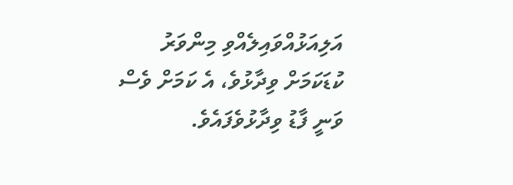އަލިއަޅުއްވައިލެއްވި މިންވަރު ކުޑަކަމަށް ވިދާޅުވެ، އެ ކަމަށް ވެސް ވަނީ ފާޑު ވިދާޅުވެފައެވެ.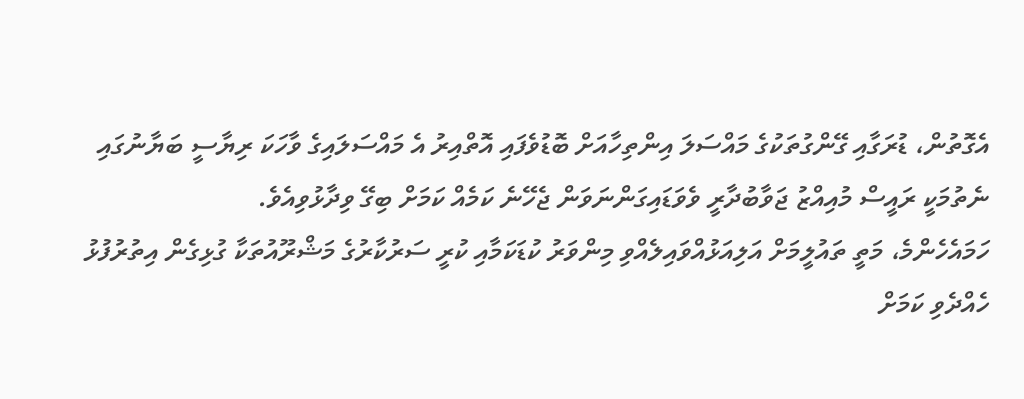އެގޮތުން، ޑުރަގާއި ގޭންގުތަކުގެ މައްސަލަ އިންތިހާއަށް ބޮޑުވެފައި އޮތްއިރު އެ މައްސަލައިގެ ވާހަކަ ރިޔާސީ ބަޔާނުގައި ނެތުމަކީ ރައީސް މުއިއްޒު ޖަވާބުދާރީ ވެވަޑައިގަންނަވަން ޖެހޭނެ ކަމެއް ކަމަށް ބިގޭ ވިދާޅުވިއެވެ.
ހަމައެހެންމެ، މަތީ ތައުލީމަށް އަލިއަޅުއްވައިލެއްވި މިންވަރު ކުޑަކަމާއި ކުރީ ސަރުކާރުގެ މަޝްރޫއުތަކާ ގުޅިގެން އިތުރުފުޅު ހެއްދެވި ކަމަށް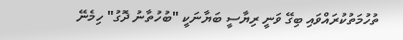ތުހުމަތުކުރައްވައި ބިގޭ ވަނީ ރިޔާސީ ބަޔާނަކީ "ބުހުތާނު ދޮގު" ހިމެނޭ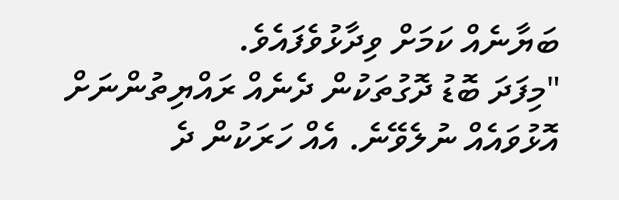ބަޔާނެއް ކަމަށް ވިދާޅުވެފައެވެ.
"މިފަދަ ބޮޑު ދޮގުތަކުން ދެނެއް ރައްޔިތުންނަށް އޮޅުވައެއް ނުލެވޭނެ. އެއް ހަރަކުން ދެ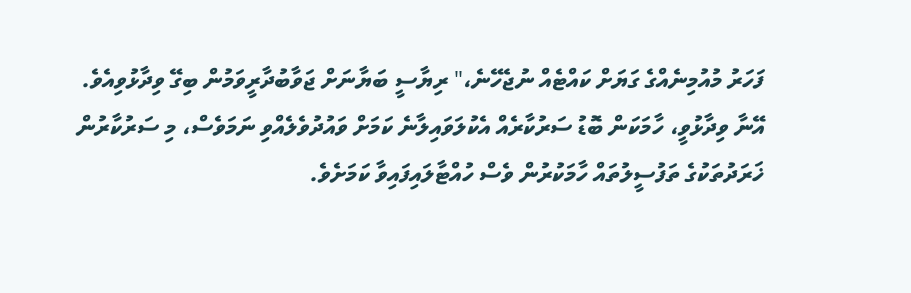ފަހަރު މުއުމިނެއްގެ ގަޔަށް ކައްޓެއް ނުޖެހޭނެ،" ރިޔާސީ ބަޔާނަށް ޖަވާބުދާރީވަމުން ބިގޭ ވިދާޅުވިއެވެ.
އޭނާ ވިދާޅުވީ، ހާމަކަން ބޮޑު ސަރުކާރެއް އެކުލަވައިލާނެ ކަމަށް ވައުދުވެލެއްވި ނަމަވެސް، މި ސަރުކާރުން ޚަރަދުތަކުގެ ތަފުސީލުތައް ހާމަކުރުން ވެސް ހުއްޓާލައިފައިވާ ކަމަށެވެ.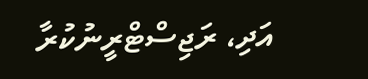އަދި، ރަޖިސްޓްރީނުކުރާ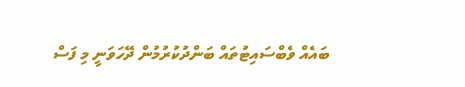ބައެއް ވެބްސައިޓުތައް ބަންދުކުރުމުން ދޭހަވަނީ މި ފަސް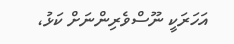އަހަރަކީ ނޫސްވެރިންނަށް ކަޅު،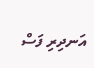އަނދިރި ފަސް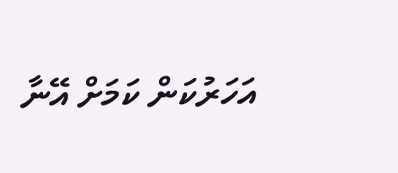އަހަރުކަން ކަމަށް އޭނާ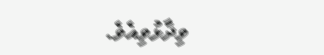ވިދާޅުވިއެވެ.